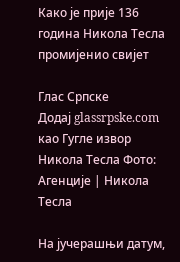Како је прије 136 година Никола Тесла промијенио свијет

Глас Српске
Додај glassrpske.com као Гугле извор
Никола Тесла Фото: Агенције | Никола Тесла

На јучерашњи датум,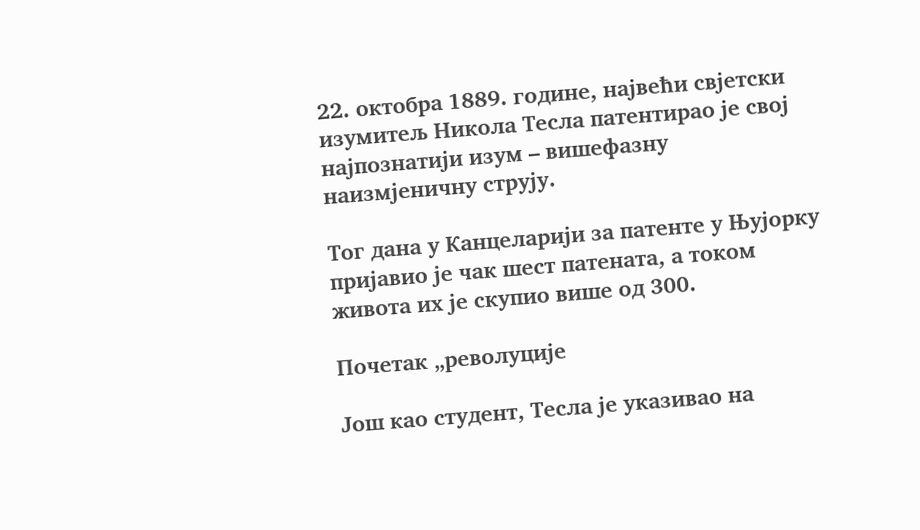22. октобра 1889. године, највећи свјетски изумитељ Никола Тесла патентирао је свој најпознатији изум – вишефазну наизмјеничну струју.

Тог дана у Канцеларији за патенте у Њујорку пријавио је чак шест патената, а током живота их је скупио више од 300.

Почетак „револуције

Још као студент, Тесла је указивао на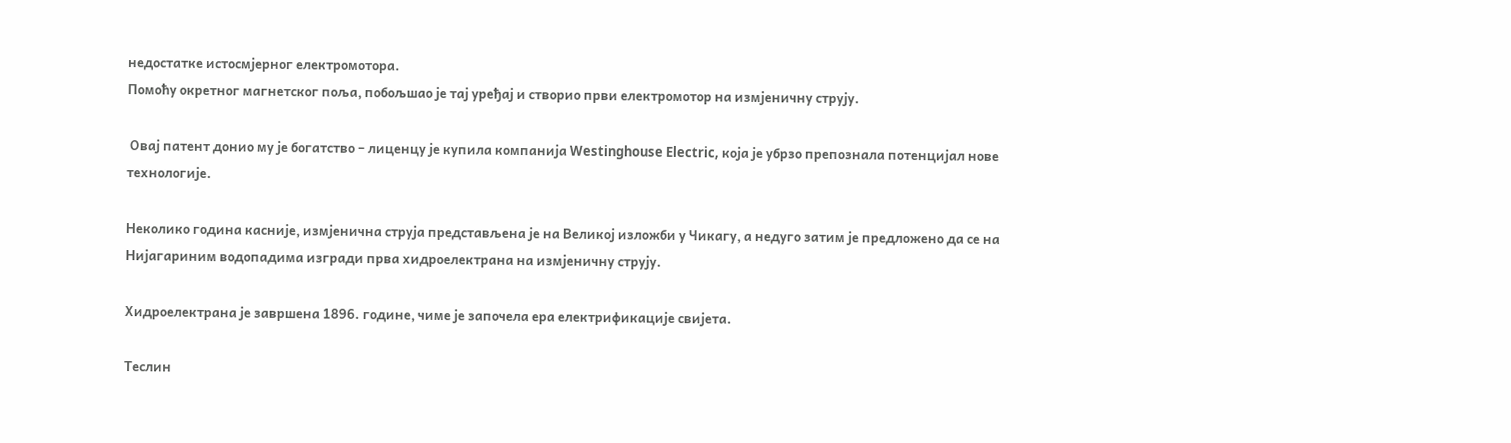недостатке истосмјерног електромотора.
Помоћу окретног магнетског поља, побољшао је тај уређај и створио први електромотор на измјеничну струју.

 Овај патент донио му је богатство – лиценцу је купила компанија Westinghouse Electric, која је убрзо препознала потенцијал нове технологије.

Неколико година касније, измјенична струја представљена је на Великој изложби у Чикагу, а недуго затим је предложено да се на Нијагариним водопадима изгради прва хидроелектрана на измјеничну струју.

Хидроелектрана је завршена 1896. године, чиме је започела ера електрификације свијета.

Теслин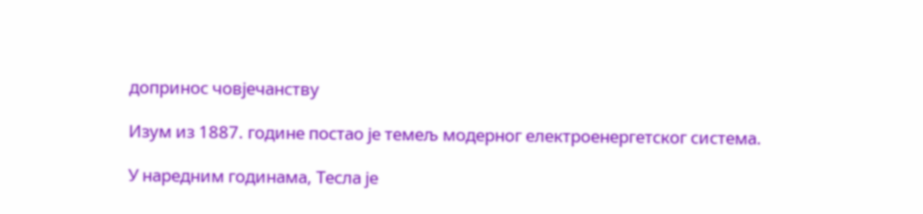допринос човјечанству

Изум из 1887. године постао је темељ модерног електроенергетског система.

У наредним годинама, Тесла је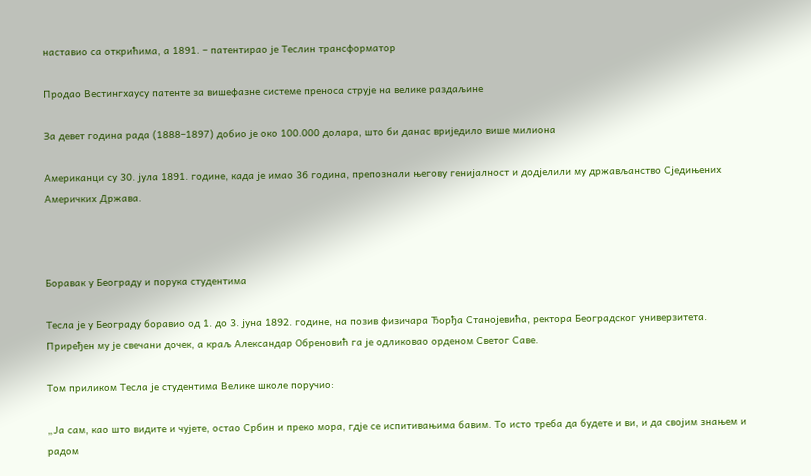наставио са открићима, а 1891. – патентирао је Теслин трансформатор

Продао Вестингхаусу патенте за вишефазне системе преноса струје на велике раздаљине

За девет година рада (1888–1897) добио је око 100.000 долара, што би данас вриједило више милиона

Американци су 30. јула 1891. године, када је имао 36 година, препознали његову генијалност и додјелили му држављанство Сједињених Америчких Држава.



Боравак у Београду и порука студентима

Тесла је у Београду боравио од 1. до 3. јуна 1892. године, на позив физичара Ђорђа Станојевића, ректора Београдског универзитета.
Приређен му је свечани дочек, а краљ Александар Обреновић га је одликовао орденом Светог Саве.

Том приликом Тесла је студентима Велике школе поручио:

„Ја сам, као што видите и чујете, остао Србин и преко мора, гдје се испитивањима бавим. То исто треба да будете и ви, и да својим знањем и радом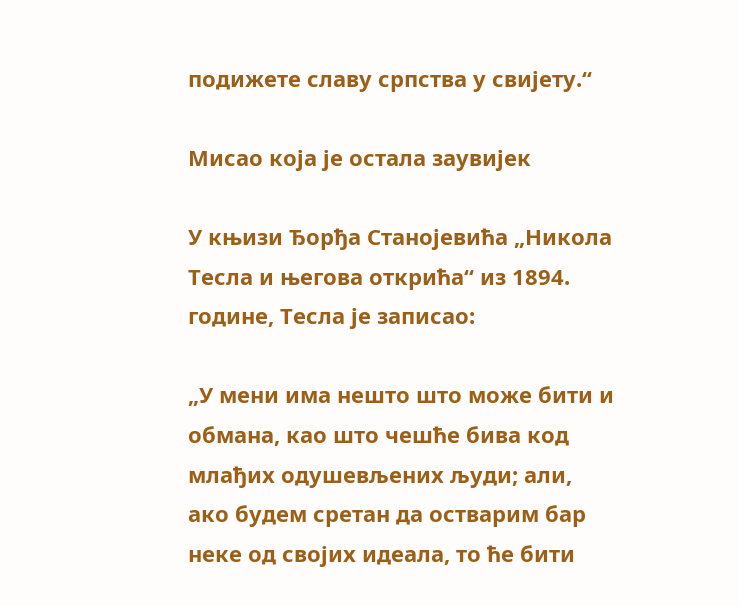подижете славу српства у свијету.“

Мисао која је остала заувијек

У књизи Ђорђа Станојевића „Никола Тесла и његова открића“ из 1894. године, Тесла је записао:

„У мени има нешто што може бити и обмана, као што чешће бива код млађих одушевљених људи; али, ако будем сретан да остварим бар неке од својих идеала, то ће бити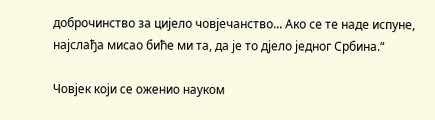доброчинство за цијело човјечанство... Ако се те наде испуне, најслађа мисао биће ми та, да је то дјело једног Србина.“

Човјек који се оженио науком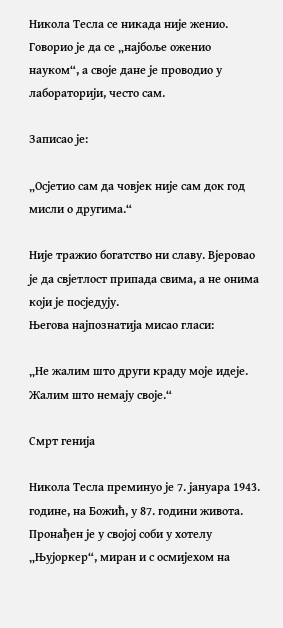Никола Тесла се никада није женио. Говорио је да се „најбоље оженио науком“, а своје дане је проводио у лабораторији, често сам.

Записао је:

„Осјетио сам да човјек није сам док год мисли о другима.“

Није тражио богатство ни славу. Вјеровао је да свјетлост припада свима, а не онима који је посједују.
Његова најпознатија мисао гласи:

„Не жалим што други краду моје идеје. Жалим што немају своје.“

Смрт генија

Никола Тесла преминуо је 7. јануара 1943. године, на Божић, у 87. години живота.
Пронађен је у својој соби у хотелу „Њујоркер“, миран и с осмијехом на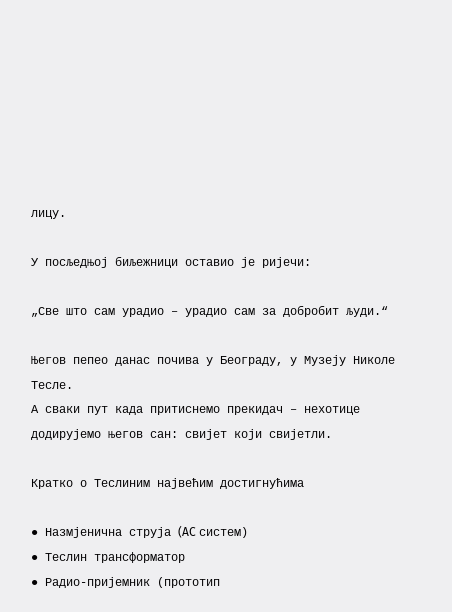лицу.

У посљедњој биљежници оставио је ријечи:

„Све што сам урадио – урадио сам за добробит људи.“

Његов пепео данас почива у Београду, у Музеју Николе Тесле.
А сваки пут када притиснемо прекидач – нехотице додирујемо његов сан: свијет који свијетли.

Кратко о Теслиним највећим достигнућима

● Назмјенична струја (AC систем)
● Теслин трансформатор
● Радио-пријемник (прототип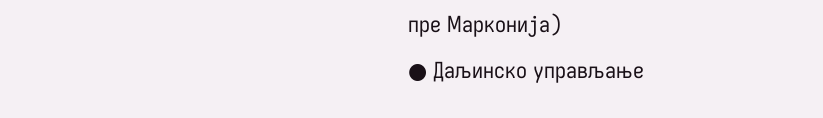пре Марконија)
● Даљинско управљање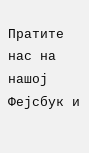Пратите нас на нашој Фејсбук и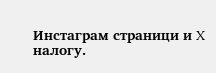Инстаграм страници и X налогу.